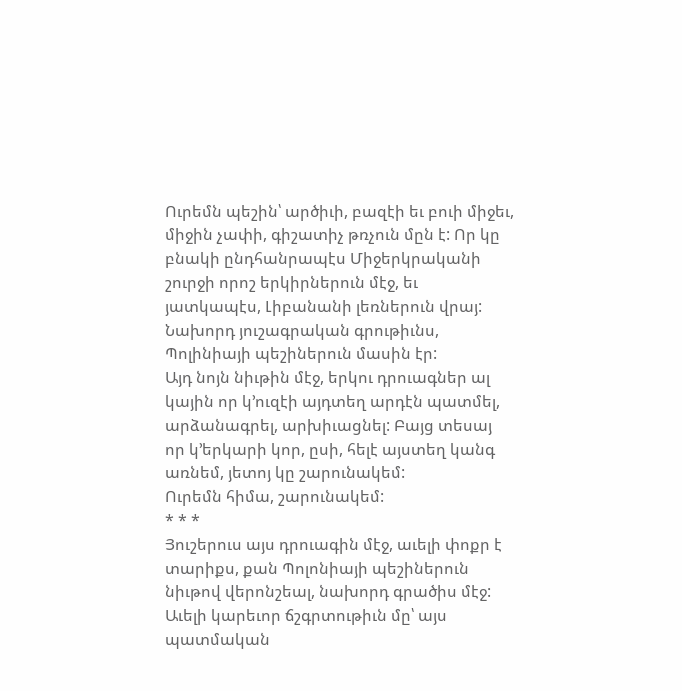Ուրեմն պեշին՝ արծիւի, բազէի եւ բուի միջեւ, միջին չափի, գիշատիչ թռչուն մըն է: Որ կը բնակի ընդհանրապէս Միջերկրականի շուրջի որոշ երկիրներուն մէջ, եւ յատկապէս, Լիբանանի լեռներուն վրայ:
Նախորդ յուշագրական գրութիւնս, Պոլինիայի պեշիներուն մասին էր:
Այդ նոյն նիւթին մէջ, երկու դրուագներ ալ կային որ կ’ուզէի այդտեղ արդէն պատմել, արձանագրել, արխիւացնել: Բայց տեսայ որ կ’երկարի կոր, ըսի, հելէ այստեղ կանգ առնեմ, յետոյ կը շարունակեմ:
Ուրեմն հիմա, շարունակեմ:
* * *
Յուշերուս այս դրուագին մէջ, աւելի փոքր է տարիքս, քան Պոլոնիայի պեշիներուն նիւթով վերոնշեալ, նախորդ գրածիս մէջ:
Աւելի կարեւոր ճշգրտութիւն մը՝ այս պատմական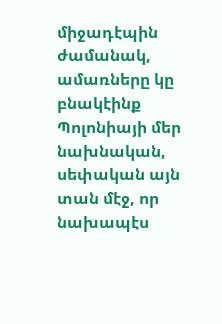միջադէպին ժամանակ, ամառները կը բնակէինք Պոլոնիայի մեր նախնական, սեփական այն տան մէջ, որ նախապէս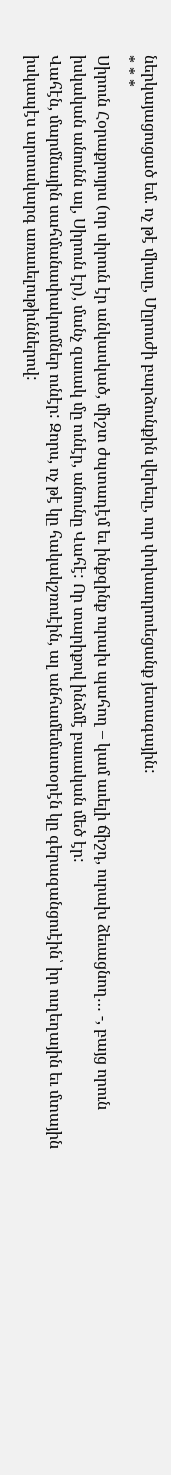ներկայացուցած եմ. ոչ թէ միւսը, Մըրուժի բարձունքին վերեւը, ուր փոխադրուեցանք յետագային:
* * *
Սիրուն Հօրաքրոյրս (որ սիրուն էր անկասկած, միշտ ժպտադէմ եւ ինքզինք ուրախ պահող – կամ աւելի ճիշդ, ուրախ ձեւացնող… -, բայց որուն իսկական անունն ալ, Սիրուն էր), մանչ զաւակ մը ունէր, անունը Վահէ: Որ տարիքով ինձմէ բաւական մեծ էր:
Վահէն, մարմնային սահմանափակումներ ունէր: Զորս, ոչ թէ կը հակակշռուէին, ալ անհամեմատօրէն կը գերազանցուէին՝ իր ուղեղային եւ մտային իսկապէս արտակարգ առաւելութիւններով: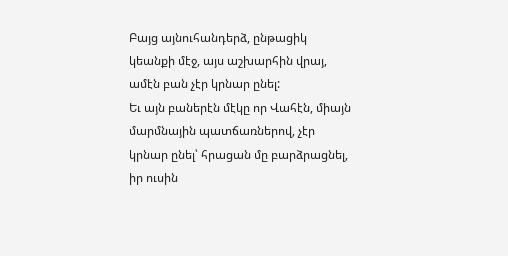Բայց այնուհանդերձ, ընթացիկ կեանքի մէջ, այս աշխարհին վրայ, ամէն բան չէր կրնար ընել:
Եւ այն բաներէն մէկը որ Վահէն, միայն մարմնային պատճառներով, չէր կրնար ընել՝ հրացան մը բարձրացնել, իր ուսին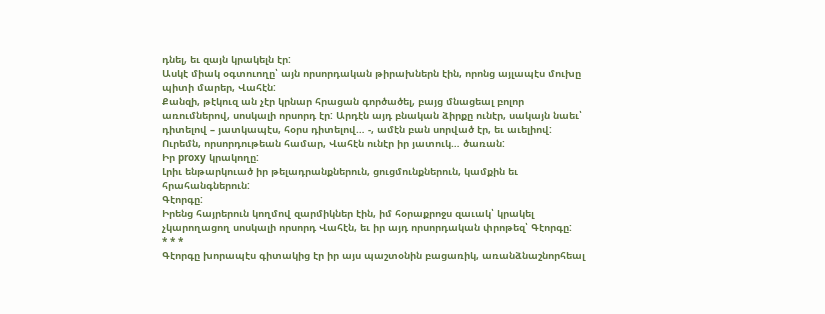դնել, եւ զայն կրակելն էր:
Ասկէ միակ օգտուողը՝ այն որսորդական թիրախներն էին, որոնց այլապէս մուխը պիտի մարեր, Վահէն:
Քանզի, թէկուզ ան չէր կրնար հրացան գործածել, բայց մնացեալ բոլոր առումներով, սոսկալի որսորդ էր: Արդէն այդ բնական ձիրքը ունէր, սակայն նաեւ՝ դիտելով – յատկապէս, հօրս դիտելով… -, ամէն բան սորված էր, եւ աւելիով:
Ուրեմն, որսորդութեան համար, Վահէն ունէր իր յատուկ… ծառան:
Իր proxy կրակողը:
Լրիւ ենթարկուած իր թելադրանքներուն, ցուցմունքներուն, կամքին եւ հրահանգներուն:
Գէորգը:
Իրենց հայրերուն կողմով զարմիկներ էին, իմ հօրաքրոջս զաւակ՝ կրակել չկարողացող սոսկալի որսորդ Վահէն, եւ իր այդ որսորդական փրոթեզ՝ Գէորգը:
* * *
Գէորգը խորապէս գիտակից էր իր այս պաշտօնին բացառիկ, առանձնաշնորհեալ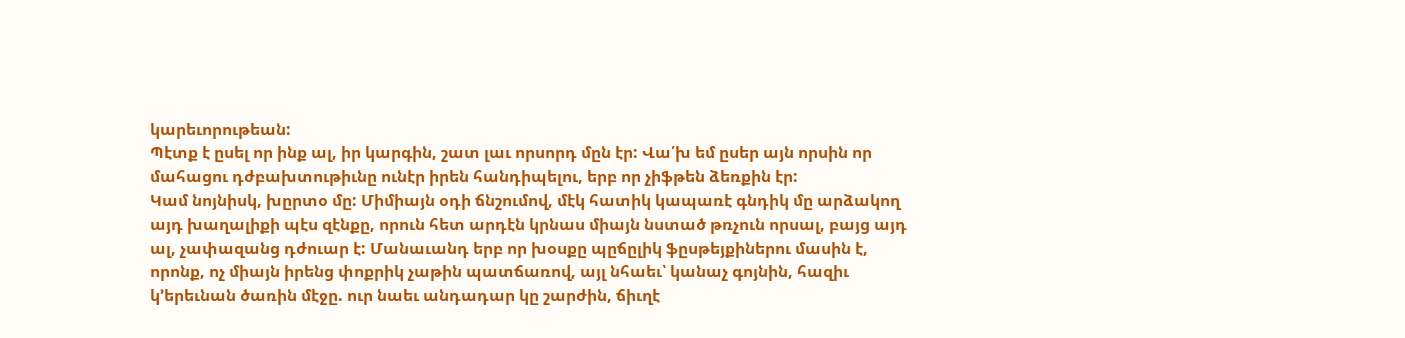կարեւորութեան:
Պէտք է ըսել որ ինք ալ, իր կարգին, շատ լաւ որսորդ մըն էր: Վա՛խ եմ ըսեր այն որսին որ մահացու դժբախտութիւնը ունէր իրեն հանդիպելու, երբ որ չիֆթեն ձեռքին էր:
Կամ նոյնիսկ, խըրտօ մը: Միմիայն օդի ճնշումով, մէկ հատիկ կապառէ գնդիկ մը արձակող այդ խաղալիքի պէս զէնքը, որուն հետ արդէն կրնաս միայն նստած թռչուն որսալ, բայց այդ ալ, չափազանց դժուար է: Մանաւանդ երբ որ խօսքը պըճըլիկ ֆըսթեյքիներու մասին է, որոնք, ոչ միայն իրենց փոքրիկ չաթին պատճառով, այլ նհաեւ՝ կանաչ գոյնին, հազիւ կ’երեւնան ծառին մէջը. ուր նաեւ անդադար կը շարժին, ճիւղէ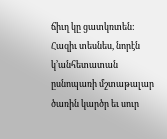ճիւղ կը ցատկռտեն: Հազիւ տեսնես, նորէն կ’անհետատան ըսնոպառի մշտաթալար ծառին կարծր եւ սուր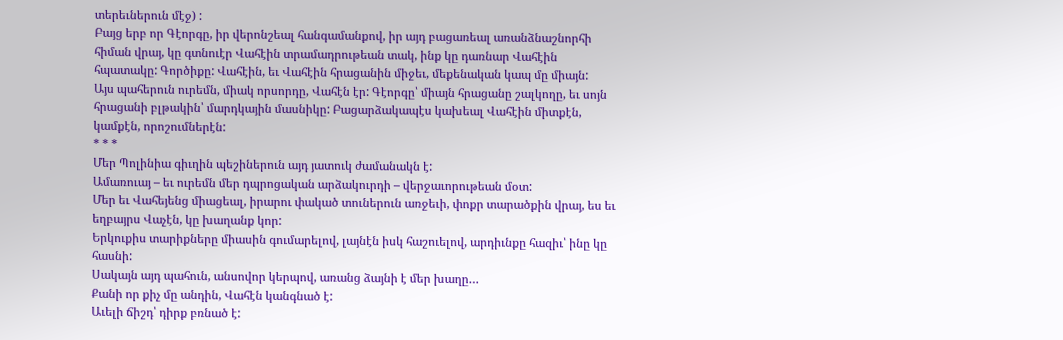տերեւներուն մէջ) :
Բայց երբ որ Գէորգը, իր վերոնշեալ հանգամանքով, իր այդ բացառեալ առանձնաշնորհի հիման վրայ, կը գտնուէր Վահէին տրամադրութեան տակ, ինք կը դառնար Վահէին հպատակը: Գործիքը: Վահէին, եւ Վահէին հրացանին միջեւ, մեքենական կապ մը միայն:
Այս պահերուն ուրեմն, միակ որսորդը, Վահէն էր: Գէորգը՝ միայն հրացանը շալկողը, եւ սոյն հրացանի բլթակին՝ մարդկային մասնիկը: Բացարձակապէս կախեալ Վահէին միտքէն, կամքէն, որոշումներէն:
* * *
Մեր Պոլինիա գիւղին պեշիներուն այդ յատուկ ժամանակն է:
Ամառուայ – եւ ուրեմն մեր դպրոցական արձակուրդի – վերջաւորութեան մօտ:
Մեր եւ Վահեյենց միացեալ, իրարու փակած տուներուն առջեւի, փոքր տարածքին վրայ, ես եւ եղբայրս Վաչէն, կը խաղանք կոր:
Երկուքիս տարիքները միասին գումարելով, լայնէն իսկ հաշուելով, արդիւնքը հազիւ՝ ինը կը հասնի:
Սակայն այդ պահուն, անսովոր կերպով, առանց ձայնի է մեր խաղը…
Քանի որ քիչ մը անդին, Վահէն կանգնած է:
Աւելի ճիշդ՝ դիրք բռնած է: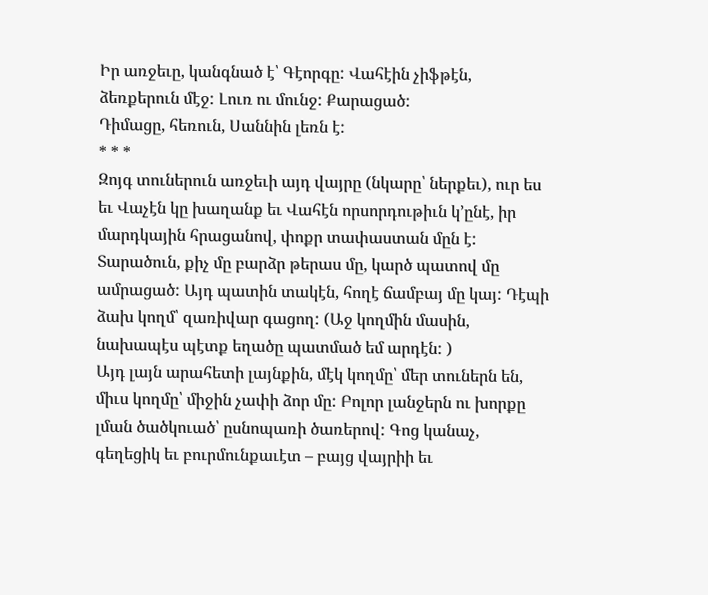Իր առջեւը, կանգնած է՝ Գէորգը: Վահէին չիֆթէն, ձեռքերուն մէջ: Լուռ ու մունջ: Քարացած:
Դիմացը, հեռուն, Սաննին լեռն է:
* * *
Զոյգ տուներուն առջեւի այդ վայրը (նկարը՝ ներքեւ), ուր ես եւ Վաչէն կը խաղանք եւ Վահէն որսորդութիւն կ’ընէ, իր մարդկային հրացանով, փոքր տափաստան մըն է: Տարածուն, քիչ մը բարձր թերաս մը, կարծ պատով մը ամրացած: Այդ պատին տակէն, հողէ ճամբայ մը կայ: Դէպի ձախ կողմ՝ զառիվար գացող: (Աջ կողմին մասին, նախապէս պէտք եղածը պատմած եմ արդէն: )
Այդ լայն արահետի լայնքին, մէկ կողմը՝ մեր տուներն են, միւս կողմը՝ միջին չափի ձոր մը: Բոլոր լանջերն ու խորքը լման ծածկուած՝ ըսնոպառի ծառերով: Գոց կանաչ, գեղեցիկ եւ բուրմունքաւէտ – բայց վայրիի եւ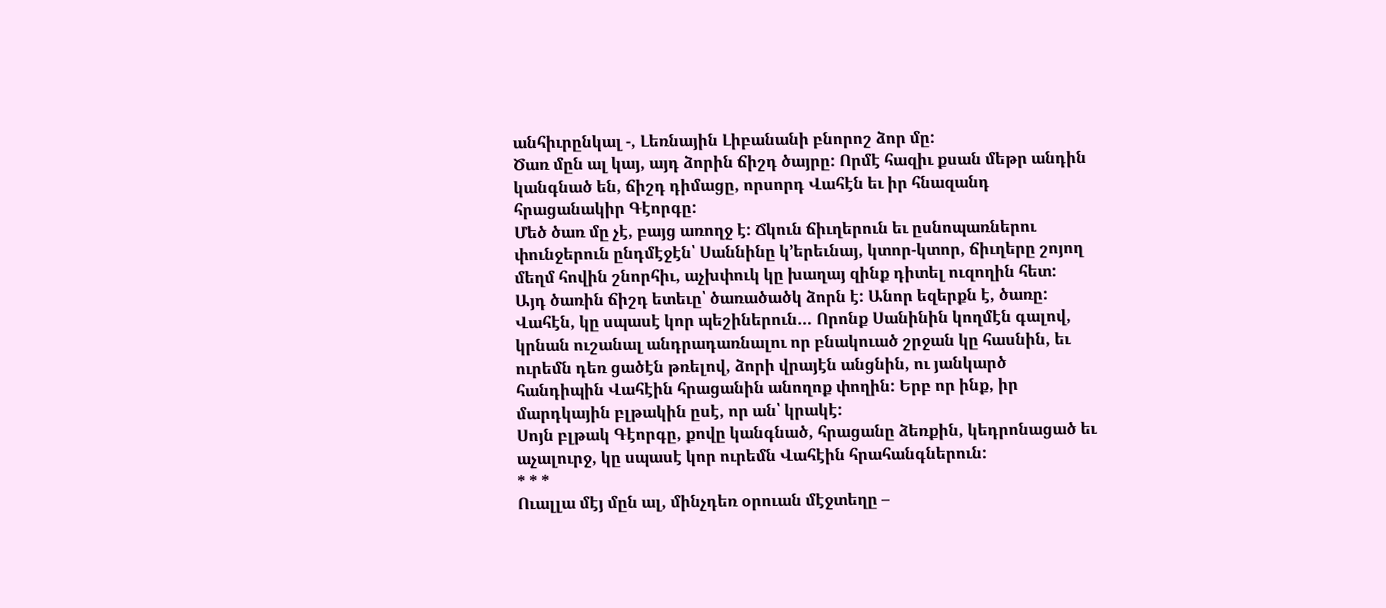անհիւրընկալ -, Լեռնային Լիբանանի բնորոշ ձոր մը:
Ծառ մըն ալ կայ, այդ ձորին ճիշդ ծայրը: Որմէ հազիւ քսան մեթր անդին կանգնած են, ճիշդ դիմացը, որսորդ Վահէն եւ իր հնազանդ հրացանակիր Գէորգը:
Մեծ ծառ մը չէ, բայց առողջ է: Ճկուն ճիւղերուն եւ ըսնոպառներու փունջերուն ընդմէջէն՝ Սաննինը կ’երեւնայ, կտոր-կտոր, ճիւղերը շոյող մեղմ հովին շնորհիւ, աչխփուկ կը խաղայ զինք դիտել ուզողին հետ:
Այդ ծառին ճիշդ ետեւը՝ ծառածածկ ձորն է: Անոր եզերքն է, ծառը:
Վահէն, կը սպասէ կոր պեշիներուն… Որոնք Սանինին կողմէն գալով, կրնան ուշանալ անդրադառնալու որ բնակուած շրջան կը հասնին, եւ ուրեմն դեռ ցածէն թռելով, ձորի վրայէն անցնին, ու յանկարծ հանդիպին Վահէին հրացանին անողոք փողին: Երբ որ ինք, իր մարդկային բլթակին ըսէ, որ ան՝ կրակէ:
Սոյն բլթակ Գէորգը, քովը կանգնած, հրացանը ձեռքին, կեդրոնացած եւ աչալուրջ, կը սպասէ կոր ուրեմն Վահէին հրահանգներուն:
* * *
Ուալլա մէյ մըն ալ, մինչդեռ օրուան մէջտեղը –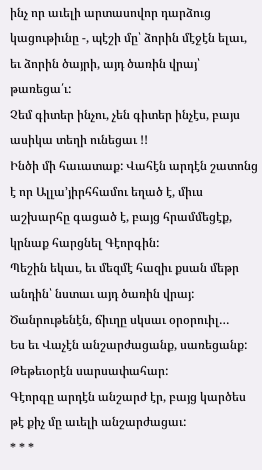ինչ որ աւելի արտասովոր դարձուց կացութիւնը -, պէշի մը՝ ձորին մէջէն ելաւ, եւ ձորին ծայրի, այդ ծառին վրայ՝ թառեցա՛ւ:
Չեմ գիտեր ինչու, չեն գիտեր ինչէս, բայս ասիկա տեղի ունեցաւ !!
Ինծի մի հաւատաք: Վահէն արդէն շատոնց է որ Ալլա’յիրհհամու եղած է, միւս աշխարհը գացած է, բայց հրամմեցէք, կրնաք հարցնել Գէորգին:
Պեշին եկաւ, եւ մեզմէ հազիւ քսան մեթր անդին՝ նստաւ այդ ծառին վրայ:
Ծանրութենէն, ճիւղը սկսաւ օրօրուիլ…
Ես եւ Վաչէն անշարժացանք, սառեցանք: Թեթեւօրէն սարսափահար:
Գէորգը արդէն անշարժ էր, բայց կարծես թէ քիչ մը աւելի անշարժացաւ:
* * *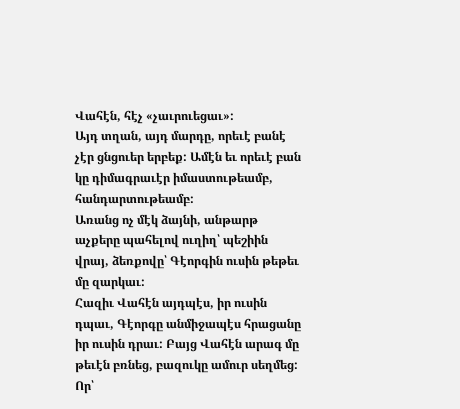Վահէն, հէչ «չաւրուեցաւ»:
Այդ տղան, այդ մարդը, որեւէ բանէ չէր ցնցուեր երբեք: Ամէն եւ որեւէ բան կը դիմագրաւէր իմաստութեամբ, հանդարտութեամբ:
Առանց ոչ մէկ ձայնի, անթարթ աչքերը պահելով ուղիղ՝ պեշիին վրայ, ձեռքովը՝ Գէորգին ուսին թեթեւ մը զարկաւ:
Հազիւ Վահէն այդպէս, իր ուսին դպաւ, Գէորգը անմիջապէս հրացանը իր ուսին դրաւ: Բայց Վահէն արագ մը թեւէն բռնեց, բազուկը ամուր սեղմեց: Որ՝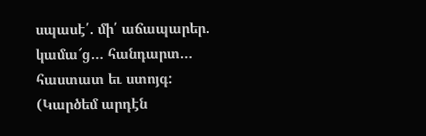սպասէ՛. մի՛ աճապարեր. կամա՜ց… հանդարտ… հաստատ եւ ստոյգ:
(Կարծեմ արդէն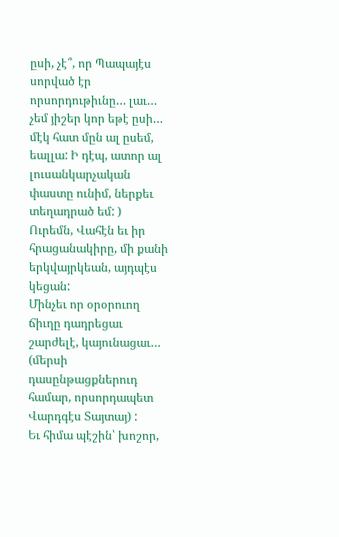ըսի, չէ՞, որ Պապայէս սորված էր որսորդութիւնը… լաւ… չեմ յիշեր կոր եթէ ըսի… մէկ հատ մըն ալ ըսեմ, եալլա: Ի դէպ, ատոր ալ լուսանկարչական փաստը ունիմ, ներքեւ տեղադրած եմ: )
Ուրեմն, Վահէն եւ իր հրացանակիրը, մի քանի երկվայրկեան, այդպէս կեցան:
Մինչեւ որ օրօրուող ճիւղը դադրեցաւ շարժելէ, կայունացաւ… (մերսի դասընթացքներուդ համար, որսորդապետ Վարդգէս Տայտայ) :
Եւ հիմա պէշին՝ խոշոր,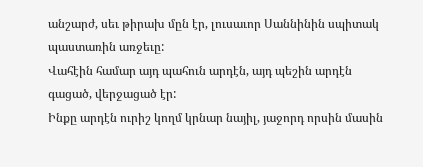անշարժ, սեւ թիրախ մըն էր, լուսաւոր Սաննինին սպիտակ պաստառին առջեւը:
Վահէին համար այդ պահուն արդէն, այդ պեշին արդէն գացած, վերջացած էր:
Ինքը արդէն ուրիշ կողմ կրնար նայիլ, յաջորդ որսին մասին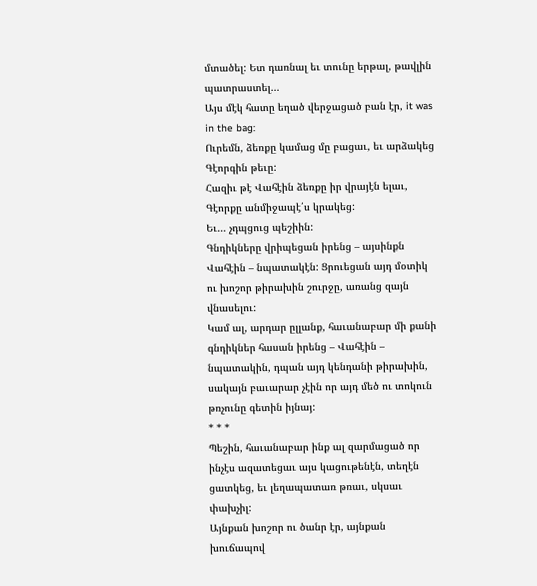մտածել: Ետ դառնալ եւ տունը երթալ, թավլին պատրաստել…
Այս մէկ հատը եղած վերջացած բան էր, it was in the bag:
Ուրեմն, ձեռքը կամաց մը բացաւ, եւ արձակեց Գէորգին թեւը:
Հազիւ թէ Վահէին ձեռքը իր վրայէն ելաւ, Գէորքը անմիջապէ՛ս կրակեց:
Եւ… չդպցուց պեշիին:
Գնդիկները վրիպեցան իրենց – այսինքն Վահէին – նպատակէն: Ցրուեցան այդ մօտիկ ու խոշոր թիրախին շուրջը, առանց զայն վնասելու:
Կամ ալ, արդար ըլլանք, հաւանաբար մի քանի գնդիկներ հասան իրենց – Վահէին – նպատակին, դպան այդ կենդանի թիրախին, սակայն բաւարար չէին որ այդ մեծ ու տոկուն թռչունը գետին իյնայ:
* * *
Պեշին, հաւանաբար ինք ալ զարմացած որ ինչէս ազատեցաւ այս կացութենէն, տեղէն ցատկեց, եւ լեղապատառ թռաւ, սկսաւ փախչիլ:
Այնքան խոշոր ու ծանր էր, այնքան խուճապով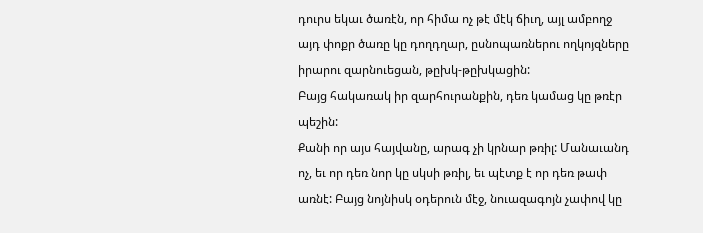դուրս եկաւ ծառէն, որ հիմա ոչ թէ մէկ ճիւղ, այլ ամբողջ այդ փոքր ծառը կը դողդղար, ըսնոպառներու ողկոյզները իրարու զարնուեցան, թըխկ-թըխկացին:
Բայց հակառակ իր զարհուրանքին, դեռ կամաց կը թռէր պեշին:
Քանի որ այս հայվանը, արագ չի կրնար թռիլ: Մանաւանդ ոչ, եւ որ դեռ նոր կը սկսի թռիլ, եւ պէտք է որ դեռ թափ առնէ: Բայց նոյնիսկ օդերուն մէջ, նուազագոյն չափով կը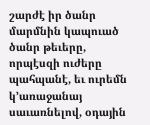շարժէ իր ծանր մարմնին կապուած ծանր թեւերը, որպէսզի ուժերը պահպանէ, եւ ուրեմն կ’առաջանայ սաւառնելով, օդային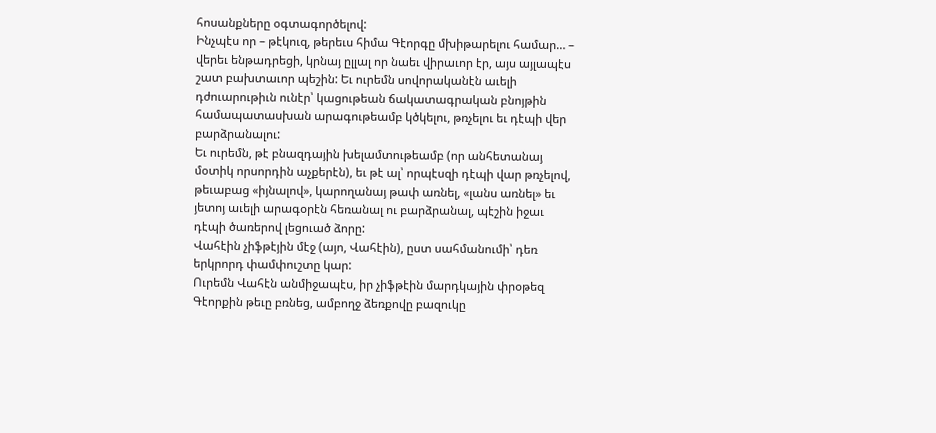հոսանքները օգտագործելով:
Ինչպէս որ – թէկուզ, թերեւս հիմա Գէորգը մխիթարելու համար… – վերեւ ենթադրեցի, կրնայ ըլլալ որ նաեւ վիրաւոր էր, այս այլապէս շատ բախտաւոր պեշին: Եւ ուրեմն սովորականէն աւելի դժուարութիւն ունէր՝ կացութեան ճակատագրական բնոյթին համապատասխան արագութեամբ կծկելու, թռչելու եւ դէպի վեր բարձրանալու:
Եւ ուրեմն, թէ բնազդային խելամտութեամբ (որ անհետանայ մօտիկ որսորդին աչքերէն), եւ թէ ալ՝ որպէսզի դէպի վար թռչելով, թեւաբաց «իյնալով», կարողանայ թափ առնել, «լանս առնել» եւ յետոյ աւելի արագօրէն հեռանալ ու բարձրանալ, պէշին իջաւ դէպի ծառերով լեցուած ձորը:
Վահէին չիֆթէյին մէջ (այո, Վահէին), ըստ սահմանումի՝ դեռ երկրորդ փամփուշտը կար:
Ուրեմն Վահէն անմիջապէս, իր չիֆթէին մարդկային փրօթեզ Գէորքին թեւը բռնեց, ամբողջ ձեռքովը բազուկը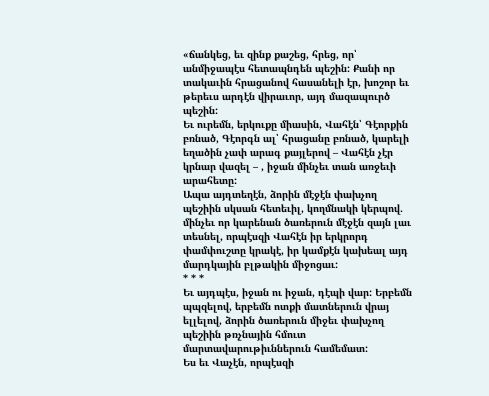«ճանկեց, եւ զինք քաշեց, հրեց, որ՝ անմիջապէս հետապնդեն պեշին: Քանի որ տակաւին հրացանով հասանելի էր, խոշոր եւ թերեւս արդէն վիրաւոր, այդ մազապուրծ պեշին:
Եւ ուրեմն, երկուքը միասին, Վահէն՝ Գէորքին բռնած, Գէորգն ալ՝ հրացանը բռնած, կարելի եղածին չափ արագ քայլերով – Վահէն չէր կրնար վազել – , իջան մինչեւ տան առջեւի արահետը:
Ապա այդտեղէն, ձորին մէջէն փախչող պեշիին սկսան հետեւիլ, կողմնակի կերպով. մինչեւ որ կարենան ծառերուն մէջէն զայն լաւ տեսնել, որպէսզի Վահէն իր երկրորդ փամփուշտը կրակէ, իր կամքէն կախեալ այդ մարդկային բլթակին միջոցաւ:
* * *
Եւ այդպէս, իջան ու իջան, դէպի վար: Երբեմն պպզելով, երբեմն ոտքի մատներուն վրայ ելլելով, ձորին ծառերուն միջեւ փախչող պեշիին թռչնային հմուտ մարտավարութիւններուն համեմատ:
Ես եւ Վաչէն, որպէսզի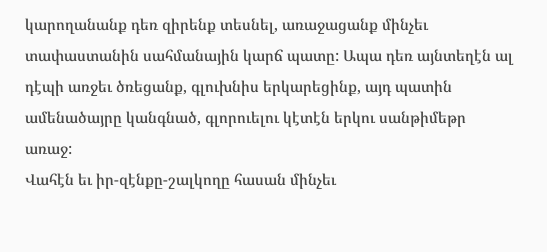կարողանանք դեռ զիրենք տեսնել, առաջացանք մինչեւ տափաստանին սահմանային կարճ պատը: Ապա դեռ այնտեղէն ալ դէպի առջեւ ծռեցանք, գլուխնիս երկարեցինք, այդ պատին ամենածայրը կանգնած, գլորուելու կէտէն երկու սանթիմեթր առաջ:
Վահէն եւ իր-զէնքը-շալկողը հասան մինչեւ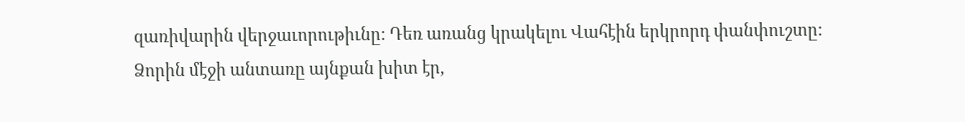զառիվարին վերջաւորութիւնը: Դեռ առանց կրակելու Վահէին երկրորդ փանփուշտը:
Ձորին մէջի անտառը այնքան խիտ էր,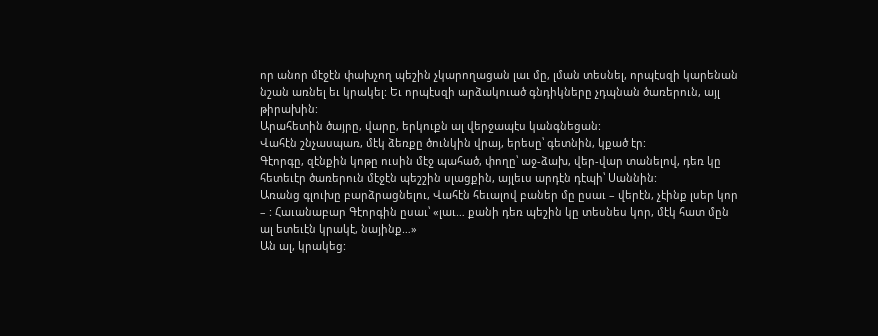որ անոր մէջէն փախչող պեշին չկարողացան լաւ մը, լման տեսնել, որպէսզի կարենան նշան առնել եւ կրակել: Եւ որպէսզի արձակուած գնդիկները չդպնան ծառերուն, այլ թիրախին:
Արահետին ծայրը, վարը, երկուքն ալ վերջապէս կանգնեցան:
Վահէն շնչասպառ, մէկ ձեռքը ծունկին վրայ, երեսը՝ գետնին, կքած էր:
Գէորգը, զէնքին կոթը ուսին մէջ պահած, փողը՝ աջ-ձախ, վեր-վար տանելով, դեռ կը հետեւէր ծառերուն մէջէն պեշշին սլացքին, այլեւս արդէն դէպի՝ Սաննին:
Առանց գլուխը բարձրացնելու, Վահէն հեւալով բաներ մը ըսաւ – վերէն, չէինք լսեր կոր – : Հաւանաբար Գէորգին ըսաւ՝ «լաւ… քանի դեռ պեշին կը տեսնես կոր, մէկ հատ մըն ալ ետեւէն կրակէ, նայինք…»
Ան ալ, կրակեց: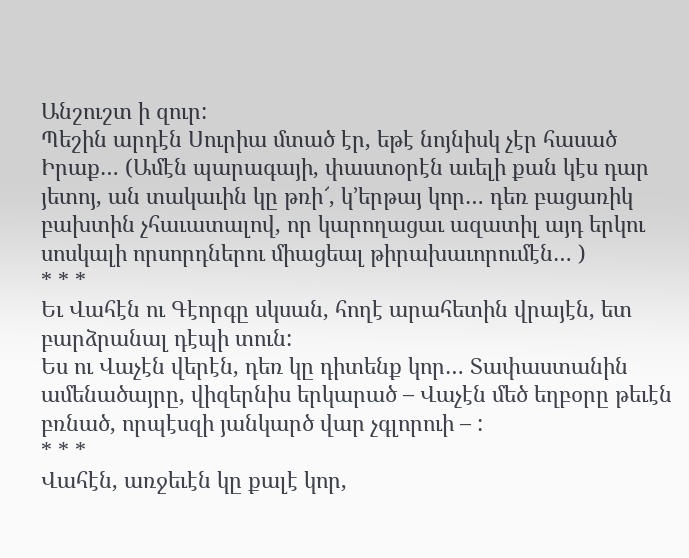Անշուշտ ի զուր:
Պեշին արդէն Սուրիա մտած էր, եթէ նոյնիսկ չէր հասած Իրաք… (Ամէն պարագայի, փաստօրէն աւելի քան կէս դար յետոյ, ան տակաւին կը թռի՜, կ’երթայ կոր… դեռ բացառիկ բախտին չհաւատալով, որ կարողացաւ ազատիլ այդ երկու սոսկալի որսորդներու միացեալ թիրախաւորումէն… )
* * *
Եւ Վահէն ու Գէորգը սկսան, հողէ արահետին վրայէն, ետ բարձրանալ դէպի տուն:
Ես ու Վաչէն վերէն, դեռ կը դիտենք կոր… Տափաստանին ամենածայրը, վիզերնիս երկարած – Վաչէն մեծ եղբօրը թեւէն բռնած, որպէսզի յանկարծ վար չգլորուի – :
* * *
Վահէն, առջեւէն կը քալէ կոր,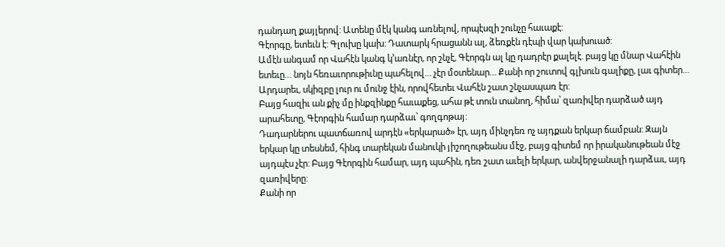դանդաղ քայլերով: Ատենը մէկ կանգ առնելով, որպէսզի շունչը հաւաքէ:
Գէորգը, ետեւն է: Գլուխը կախ: Դատարկ հրացանն ալ, ձեռքէն դէպի վար կախուած:
Ամէն անգամ որ Վահէն կանգ կ’առնէր, որ շնչէ, Գէորգն ալ կը դադրէր քալելէ. բայց կը մնար Վահէին ետեւը… նոյն հեռաւորութիւնը պահելով… չէր մօտենար… Քանի որ շուտով գլխուն գալիքը, լաւ գիտեր…
Արդարեւ, սկիզբը լուր ու մունջ էին, որովհետեւ Վահէն շատ շնչասպառ էր:
Բայց հազիւ ան քիչ մը ինքզինքը հաւաքեց, ահա թէ տուն տանող, հիմա՝ զառիվեր դարձած այդ արահետը, Գէորգին համար դարձաւ՝ գողգոթայ:
Դադարներու պատճառով արդէն «երկարած» էր, այդ մինչդեռ ոչ այդքան երկար ճամբան: Զայն երկար կը տեսնեմ, հինգ տարեկան մանուկի յիշողութեանս մէջ, բայց գիտեմ որ իրականութեան մէջ այդպէս չէր: Բայց Գէորգին համար, այդ պահին, դեռ շատ աւելի երկար, անվերջանալի դարձաւ, այդ զառիվերը:
Քանի որ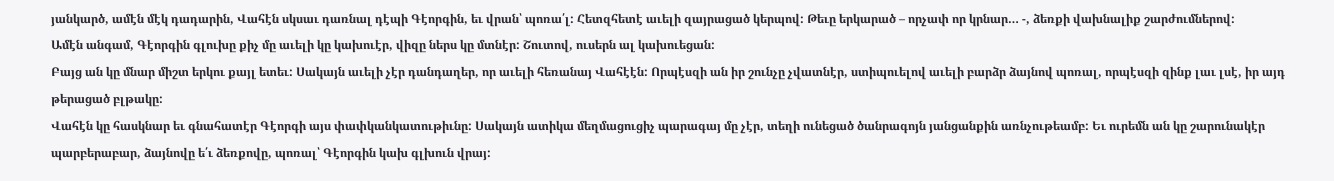յանկարծ, ամէն մէկ դադարին, Վահէն սկսաւ դառնալ դէպի Գէորգին, եւ վրան՝ պոռա՛լ: Հետզհետէ աւելի զայրացած կերպով: Թեւը երկարած – որչափ որ կրնար… -, ձեռքի վախնալիք շարժումներով:
Ամէն անգամ, Գէորգին գլուխը քիչ մը աւելի կը կախուէր, վիզը ներս կը մտնէր: Շուտով, ուսերն ալ կախուեցան:
Բայց ան կը մնար միշտ երկու քայլ ետեւ: Սակայն աւելի չէր դանդաղեր, որ աւելի հեռանայ Վահէէն: Որպէսզի ան իր շունչը չվատնէր, ստիպուելով աւելի բարձր ձայնով պոռալ, որպէսզի զինք լաւ լսէ, իր այդ թերացած բլթակը:
Վահէն կը հասկնար եւ գնահատէր Գէորգի այս փափկանկատութիւնը: Սակայն ատիկա մեղմացուցիչ պարագայ մը չէր, տեղի ունեցած ծանրագոյն յանցանքին առնչութեամբ: Եւ ուրեմն ան կը շարունակէր պարբերաբար, ձայնովը ե՛ւ ձեռքովը, պոռալ՝ Գէորգին կախ գլխուն վրայ: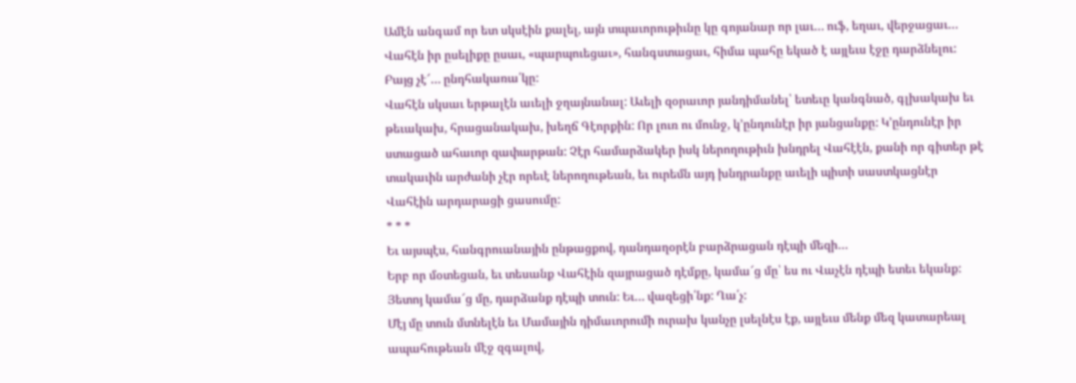Ամէն անգամ որ ետ սկսէին քալել, այն տպաւորութիւնը կը գոյանար որ լաւ… ուֆ, եղաւ, վերջացաւ… Վահէն իր ըսելիքը ըսաւ, «պարպուեցաւ», հանգստացաւ, հիմա պահը եկած է այլեւս էջը դարձնելու:
Բայց չէ՜… ընդհակառա՛կը:
Վահէն սկսաւ երթալէն աւելի ջղայնանալ: Աւելի զօրաւոր յանդիմանել՝ ետեւը կանգնած, գլխակախ եւ թեւակախ, հրացանակախ, խեղճ Գէորքին: Որ լուռ ու մունջ, կ’ընդունէր իր յանցանքը: Կ’ընդունէր իր ստացած ահաւոր զափարթան: Չէր համարձակեր իսկ ներողութիւն խնդրել Վահէէն, քանի որ գիտեր թէ տակաւին արժանի չէր որեւէ ներողութեան, եւ ուրեմն այդ խնդրանքը աւելի պիտի սաստկացնէր Վահէին արդարացի ցասումը:
* * *
Եւ այսպէս, հանգրուանային ընթացքով, դանդաղօրէն բարձրացան դէպի մեզի…
Երբ որ մօտեցան, եւ տեսանք Վահէին զայրացած դէմքը, կամա՜ց մը՝ ես ու Վաչէն դէպի ետեւ եկանք: Յետոյ կամա՜ց մը, դարձանք դէպի տուն: Եւ… վազեցի՛նք: Ղա՛չ:
Մէյ մը տուն մտնելէն եւ Մամային դիմաւորումի ուրախ կանչը լսելնէս էք, այլեւս մենք մեզ կատարեալ ապահութեան մէջ զգալով,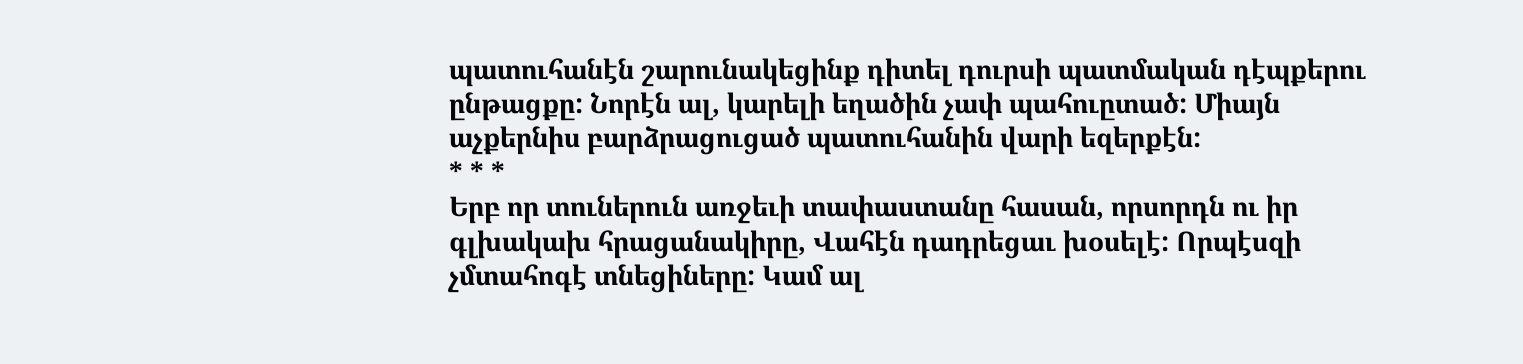պատուհանէն շարունակեցինք դիտել դուրսի պատմական դէպքերու ընթացքը: Նորէն ալ, կարելի եղածին չափ պահուըտած: Միայն աչքերնիս բարձրացուցած պատուհանին վարի եզերքէն:
* * *
Երբ որ տուներուն առջեւի տափաստանը հասան, որսորդն ու իր գլխակախ հրացանակիրը, Վահէն դադրեցաւ խօսելէ: Որպէսզի չմտահոգէ տնեցիները: Կամ ալ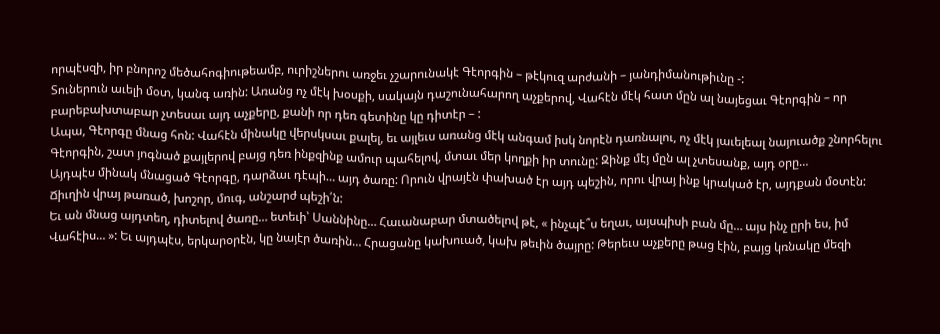որպէսզի, իր բնորոշ մեծահոգիութեամբ, ուրիշներու առջեւ չշարունակէ Գէորգին – թէկուզ արժանի – յանդիմանութիւնը -:
Տուներուն աւելի մօտ, կանգ առին: Առանց ոչ մէկ խօսքի, սակայն դաշունահարող աչքերով, Վահէն մէկ հատ մըն ալ նայեցաւ Գէորգին – որ բարեբախտաբար չտեսաւ այդ աչքերը, քանի որ դեռ գետինը կը դիտէր – :
Ապա, Գէորգը մնաց հոն: Վահէն մինակը վերսկսաւ քալել, եւ այլեւս առանց մէկ անգամ իսկ նորէն դառնալու, ոչ մէկ յաւելեալ նայուածք շնորհելու Գէորգին, շատ յոգնած քայլերով բայց դեռ ինքզինք ամուր պահելով, մտաւ մեր կողքի իր տունը: Զինք մէյ մըն ալ չտեսանք, այդ օրը…
Այդպէս մինակ մնացած Գէորգը, դարձաւ դէպի… այդ ծառը: Որուն վրայէն փախած էր այդ պեշին, որու վրայ ինք կրակած էր, այդքան մօտէն: Ճիւղին վրայ թառած, խոշոր, մուգ, անշարժ պեշի՛ն:
Եւ ան մնաց այդտեղ, դիտելով ծառը… ետեւի՝ Սաննինը… Հաւանաբար մտածելով թէ, « ինչպէ՞ս եղաւ, այսպիսի բան մը… այս ինչ ըրի ես, իմ Վահէիս… »: Եւ այդպէս, երկարօրէն, կը նայէր ծառին… Հրացանը կախուած, կախ թեւին ծայրը: Թերեւս աչքերը թաց էին, բայց կռնակը մեզի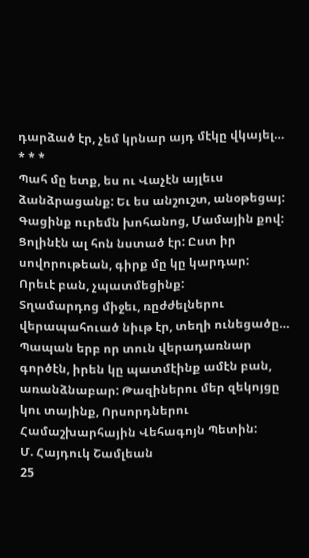դարձած էր, չեմ կրնար այդ մէկը վկայել…
* * *
Պահ մը ետք, ես ու Վաչէն այլեւս ձանձրացանք: Եւ ես անշուշտ, անօթեցայ:
Գացինք ուրեմն խոհանոց, Մամային քով:
Ցոլինէն ալ հոն նստած էր: Ըստ իր սովորութեան, գիրք մը կը կարդար:
Որեւէ բան, չպատմեցինք:
Տղամարդոց միջեւ, ռըժժելներու վերապահուած նիւթ էր, տեղի ունեցածը…
Պապան երբ որ տուն վերադառնար գործէն, իրեն կը պատմէինք ամէն բան, առանձնաբար: Թազիներու մեր զեկոյցը կու տայինք, Որսորդներու Համաշխարհային Վեհագոյն Պետին:
Մ. Հայդուկ Շամլեան
25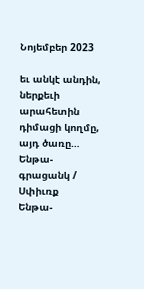Նոյեմբեր 2023

եւ անկէ անդին, ներքեւի արահետին դիմացի կողմը, այդ ծառը…
Ենթա-գրացանկ / Սփիւռք
Ենթա-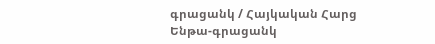գրացանկ / Հայկական Հարց
Ենթա-գրացանկ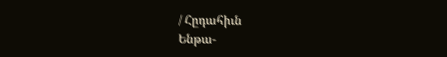/ Հըդահիւն
Ենթա-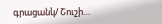գրացանկ/ Շուշի…